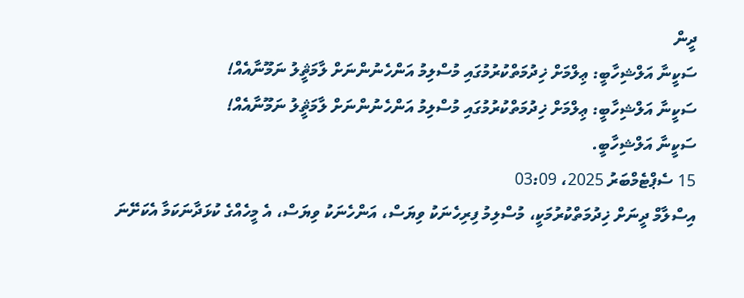ދީން
ސަކީނާ އަލްޝިހާބީ: ޢިލްމަށް ޚިދުމަތްކުރުމުގައި މުސްލިމު އަންހެނުންނަށް ލާމަޘީލު ނަމޫނާއެއް!
ސަކީނާ އަލްޝިހާބީ: ޢިލްމަށް ޚިދުމަތްކުރުމުގައި މުސްލިމު އަންހެނުންނަށް ލާމަޘީލު ނަމޫނާއެއް!
ސަކީނާ އަލްޝިހާބީ.
15 ސެޕްޓެމްބަރު 2025، 03:09
އިސްލާމް ދީނަށް ޚިދުމަތްކުރުމަކީ، މުސްލިމު ފިރިހެނަކު ވިޔަސް، އަންހެނަކު ވިޔަސް، އެ މީހެއްގެ ކުޅަދާނަކަމާ އެކަށޭނަ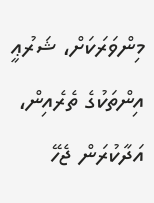މިންވަރަކަށް، ޝަރުޢީ އިންތަކުގެ ތެރެއިން، އަދާކުރަން ޖެހޭ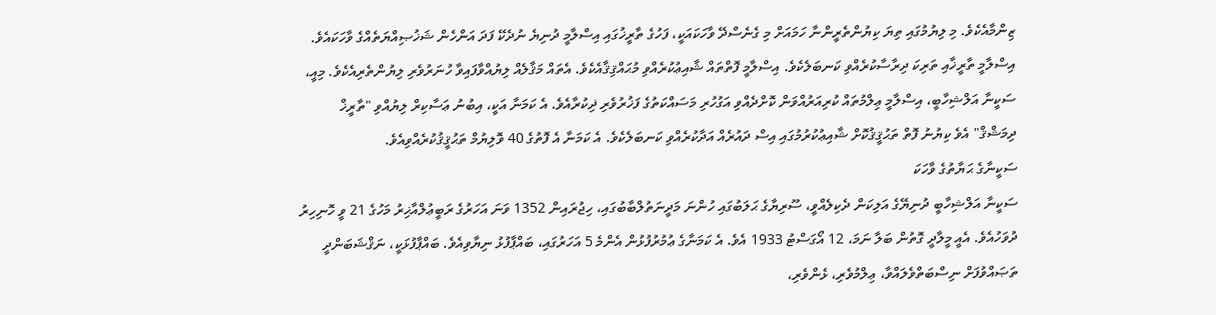ޒިންމާއެކެވެ. މި ލިޔުމުގައި ތިޔަ ކިޔުންތެރީންނާ ހަމައަށް މި ގެނެސްދޭ ވާހަކައަކީ، ފަހުގެ ތާރީޚުގައި އިސްލާމީ ދުނިޔެ ނުދެކޭ ފަދަ އަންހެން ޝަޚުޞިއްޔަތެއްގެ ވާހަކައެވެ. އިސްލާމީ ތާރީޚާއި ތަރިކަ ދިރާސާކުރެއްވި ކަނބަލެކެވެ. އިސްލާމީ ފޮތްތައް ޝާއިޢުކުރެއްވި މުޙައްޤިޤާއެކެވެ. އެތައް މަޤާލެއް ލިޔުއްވާފައިވާ ހުނަރުވެރި ލިޔުންތެރިއެކެވެ. މިއީ، ސަކީނާ އަލްޝިހާބީ، އިސްލާމީ ޢިލްމުތައް ކުރިއަރުއްވަން ކޮށްދެއްވި އަގުހުރި މަސައްކަތުގެ ފަޚުރުވެރި ޛިކުރާއެވެ. އެ ކަމަނާ އަކީ، އިބުނު ޢަސާކިރް ލިޔުއްވި "ތާރީޚް ދިމަޝްޤް" އެވެ ކިޔުނު ފޮތް ތަޙުޤީޤުކޮށް ޝާއިޢުކުރުމުގައި އިސް ދައުރެއް އަދާކުރެއްވި ކަނބަލެކެވެ. އެ ކަމަނާ އެ ފޮތުގެ 40 ވޮލިޔުމް ތަޙުޤީޤުކުރެއްވިއެވެ.
ސަކީނާގެ ޙަޔާތުގެ ވާހަކަ
ސަކީނާ އަލްޝިހާބީ ދުނިޔޭގެ އަލިކަން ދެކިލެއްވީ، ސޫރިޔާގެ ޙަލަބުގައި ހުންނަ މަދީނަތުލްބާބުގައި، ހިޖުރައިން 1352 ވަނަ އަހަރުގެ ރަބީޢުލްއާޚިރު މަހުގެ 21 ވީ ހޮނިހިރު ދުވަހުއެވެ. އެއީ މީލާދީ ގޮތުން ބަލާ ނަމަ، 12 އޯގަސްޓު 1933 އެވެ. އެ ކަމަނާގެ ޢުމުރުފުޅުން އެންމެ 5 އަހަރުގައި، ބައްޕާފުޅު ނިޔާވިއެވެ. ބައްޕާފުޅަކީ، ނަޤްޝަބަންދީ ތަޞައްވުފަށް ނިސްބަތްވެލައްވާ، ޢިލްމުވެރި، ޅެންވެރި،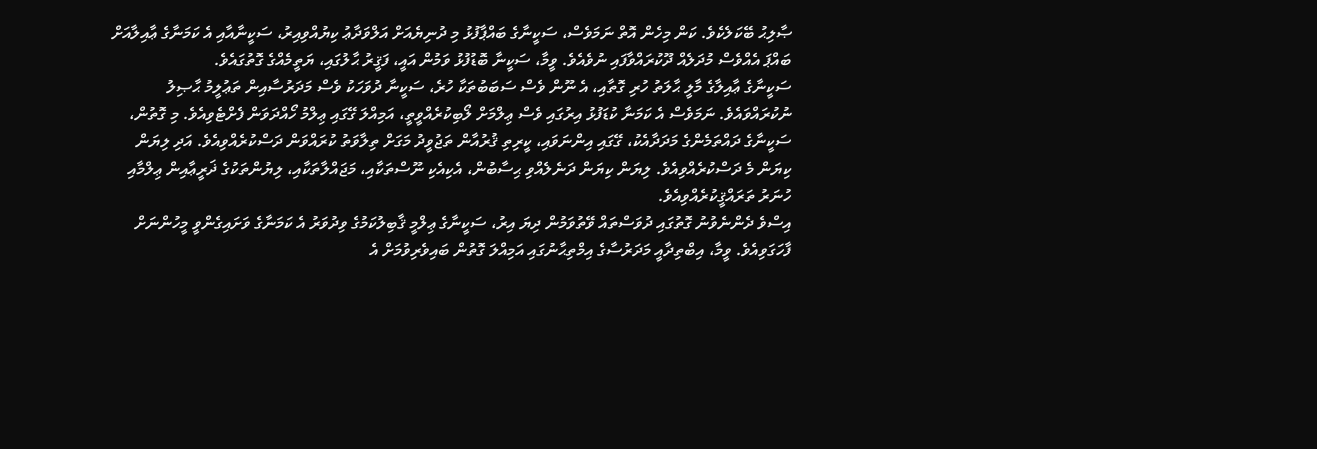ޞާލިޙު ބޭކަލެކެވެ. ކަން މިހެން އޮތް ނަމަވެސް، ސަކީނާގެ ބައްޕާފުޅު މި ދުނިޔެއަށް އަލްވަދާޢު ކިޔުއްވިއިރު، ސަކީނާއާއި އެ ކަމަނާގެ ޢާއިލާއަށް ބައްޕަ އެއްވެސް މުދަލެއް ދޫކުރައްވާފައި ނުވެއެވެ. ވީމާ، ސަކީނާ ބޮޑުފުޅު ވަމުން އައީ، ފަޤީރު ޙާލުގައި، ޔަތީމެއްގެ ގޮތުގައެވެ.
ސަކީނާގެ ޢާއިލާގެ މާލީ ޙާލަތު ހުރި ގޮތާއި، އެ ނޫން ވެސް ސަބަބުތަކާ ހުރެ، ސަކީނާ ދުވަހަކު ވެސް މަދަރުސާއިން ތަޢުލީމު ޙާޞިލު ނުކުރައްވައެވެ. ނަމަވެސް އެ ކަމަނާ ކުޑަފުޅު އިރުގައި ވެސް ޢިލްމަށް ލޯބިކުރެއްވީތީ، އަމިއްލަ ގޭގައި ޢިލްމު ހޯއްދަވަން ފެށްޓެވިއެވެ. މި ގޮތުން، ސަކީނާގެ ދައްތަމެންގެ މަދަދާއެކު، ގޭގައި އިންނަވައި، ކީރިތި ޤުރުއާން ތަޖުވީދު މަގަށް ތިލާވަތު ކުރައްވަން ދަސްކުރެއްވިއެވެ. އަދި ލިޔަން ކިޔަން މެ ދަސްކުރެއްވިއެވެ. ލިޔަން ކިޔަން ދަނެލެއްވި ޙިސާބުން، އެކިއެކި ނޫސްތަކާއި، މަޖައްލާތަކާއި، ލިޔުންތަކުގެ ޛަރީޢާއިން ޢިލްމާއި ހުނަރު ތަރައްޤީކުރެއްވިއެވެ.
އިސްވެ ދެންނެވުނު ގޮތުގައި ދުވަސްތައް ވޭތުވަމުން ދިޔަ އިރު، ސަކީނާގެ ޢިލްމީ ޤާބިލުކަމުގެ ވިދުވަރު އެ ކަމަނާގެ ވަށައިގެންވީ މީހުންނަށް ފާހަގަވިއެވެ. ވީމާ، އިބްތިދާއީ މަދަރުސާގެ އިމްތިޙާނުގައި އަމިއްލަ ގޮތުން ބައިވެރިވުމަށް އެ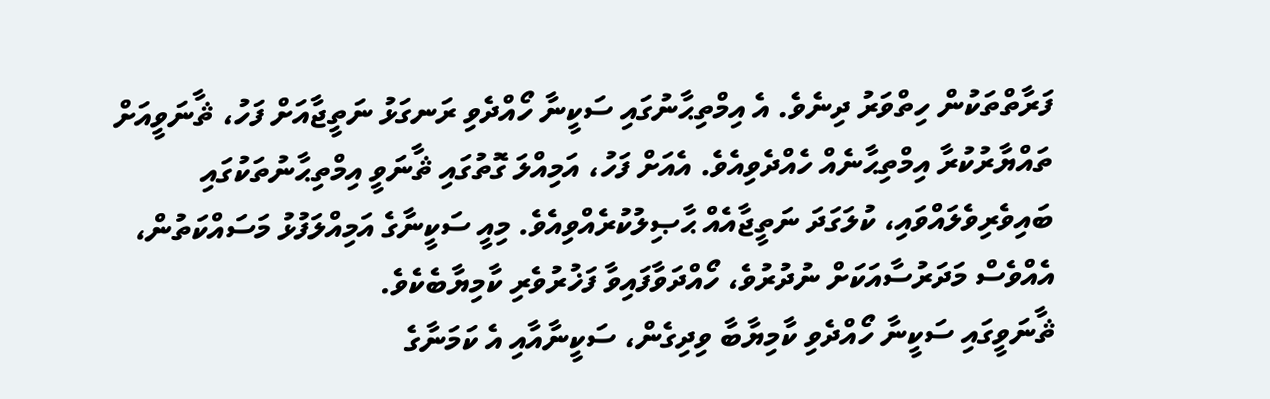ފަރާތްތަކުން ހިތްވަރު ދިނެވެ. އެ އިމްތިޙާނުގައި ސަކީނާ ހޯއްދެވި ރަނގަޅު ނަތީޖާއަށް ފަހު، ޘާނަވީއަށް ތައްޔާރުކުރާ އިމްތިޙާނެއް ހެއްދެވިއެވެ. އެއަށް ފަހު، އަމިއްލަ ގޮތުގައި ޘާނަވީ އިމްތިޙާނުތަކުގައި ބައިވެރިވެލައްވައި، ކުލަގަދަ ނަތީޖާއެއް ޙާޞިލުކުރެއްވިއެވެ. މިއީ ސަކީނާގެ އަމިއްލަފުޅު މަސައްކަތުން، އެއްވެސް މަދަރުސާއަކަށް ނުދުރުވެ، ހޯއްދަވާފައިވާ ފަޚުރުވެރި ކާމިޔާބެކެވެ.
ޘާނަވީގައި ސަކީނާ ހޯއްދެވި ކާމިޔާބާ ވިދިގެން، ސަކީނާއާއި އެ ކަމަނާގެ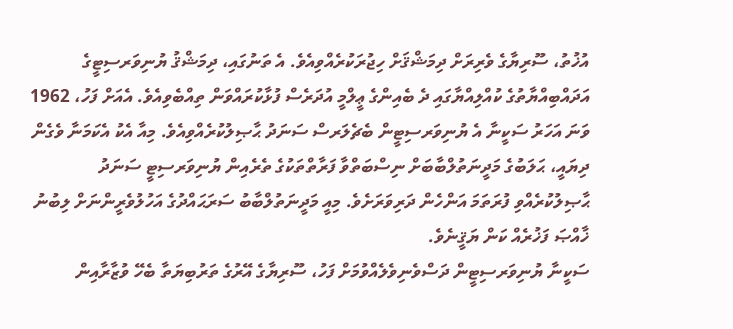އުޚުތު، ސޫރިޔާގެ ވެރިރަށް ދިމަޝްޤަށް ހިޖުރަކުރެއްވިއެވެ. އެ ތަނުގައި، ދިމަޝްޤު ޔުނިވަރސިޓީގެ އަދައްބިއްޔާތުގެ ކުއްލިއްޔާގައި ދެ ބެއިންގެ ޢީލްމީ އުދަރެސް ފުޅާކުރައްވަން ތިއްބެވިއެވެ. އެއަށް ފަހު، 1962 ވަނަ އަހަރު ސަކީނާ އެ ޔުނިވަރސިޓީން ބެޗެލަރސް ސަނަދު ޙާޞިލުކުރެއްވިއެވެ. މިއާ އެކު އެކަމަނާ ވެގެން ދިޔައީ، ޙަލަބުގެ މަދީނަތުލްބާބަށް ނިސްބަތްވާ ފަރާތްތަކުގެ ތެރެއިން ޔުނިވަރސިޓީ ސަނަދު ޙާޞިލުކުރެއްވި ފުރަތަމަ އަންހެން ދަރިވަރަށެވެ. މިއީ މަދީނަތުލްބާބު ސަރަޙައްދުގެ އަހުލުވެރީންނަށް ލިބުނު ޚާއްޞަ ފަޚުރެއް ކަން ޔަޤީނެވެ.
ސަކީނާ ޔުނިވަރސިޓީން ދަސްވެނިވެލެއްވުމަށް ފަހު، ސޫރިޔާގެ އޭރުގެ ތަރުބިޔަތާ ބެހޭ ވުޒާރާއިން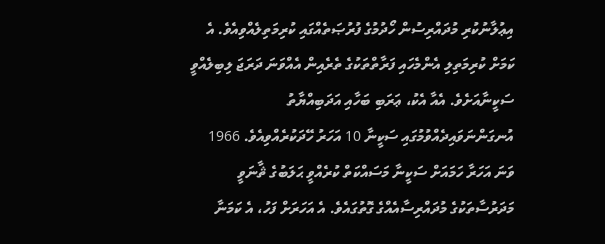އިޢުލާނުކުރި މުދައްރިސުން ހޯދުމުގެ ފުރުޞަތެއްގައި ކުރިމަތިލެއްވިއެވެ. އެ ކަމަށް ކުރިމަތިލި އެންމެހައި ފަރާތްތަކުގެ ތެރެއިން އެއްވަނަ ދަރަޖަ ލިބިލެއްވީ ސަކީނާއަށެވެ. އެއާ އެކު، ޢަރަބި ބަހާއި އަދަބިއްޔާތު އުނގަންނަވައިދެއްވުމުގައި ސަކީނާ 10 އަހަރު ހޭދަކުރެއްވިއެވެ. 1966 ވަނަ އަހަރާ ހަމައަށް ސަކީނާ މަސައްކަތް ކުރެއްވީ ޙަލަބުގެ ޘާނަވީ މަދަރުސާތަކުގެ މުދައްރިސާއެއްގެ ގޮތުގައެވެ. އެ އަހަރަށް ފަހު، އެ ކަމަނާ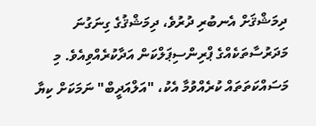ދިމަޝްޤަށް އެނބުރި ދުރުވެ، ދިމަޝްޤުގެ ގިނަގުނަ މަދަރުސާތަކެއްގެ ޕްރިންސިޕަލްކަން އަދާކުރެއްވިއެވެ. މި މަސައްކަތަތައް ކުރެއްވުމާ އެކު، "އަލްއަދީބް" ނަމަކަށް ކިޔާ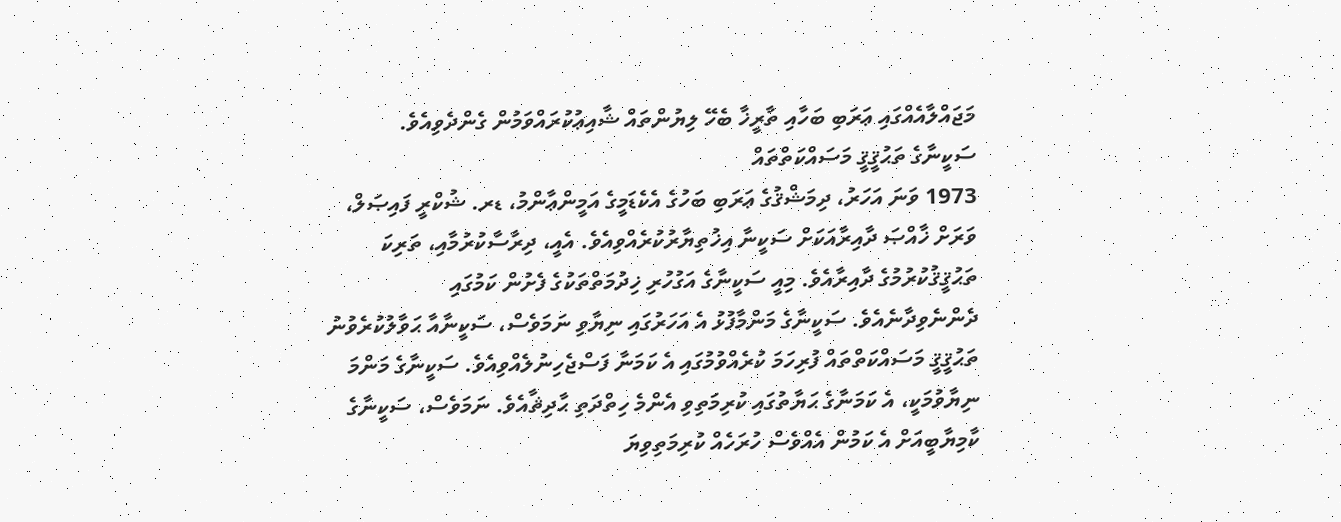މަޖައްލާއެއްގައި ޢަރަބި ބަހާއި ތާރީޚާ ބެހޭ ލިޔުންތައް ޝާއިޢުކުރައްވަމުން ގެންދެވިއެވެ.
ސަކީނާގެ ތަޙުޤީޤީ މަސައްކަތްތައް
1973 ވަނަ އަހަރު، ދިމަޝްޤުގެ ޢަރަބި ބަހުގެ އެކެޑަމީގެ އަމީންޢާންމު، ޑރ. ޝުކްރީ ފައިޞަލް، ވަރަށް ޚާއްޞަ ދާއިރާއަކަށް ސަކީނާ އިޚުތިޔާރުކުރެއްވިއެވެ. އެއީ، ދިރާސާކުރުމާއި، ތަރިކަ ތަޙުޤީޤުކުރުމުގެ ދާއިރާއެވެ. މިއީ ސަކީނާގެ އަގުހުރި ޚިދުމަތްތަކުގެ ފެށުން ކަމުގައި ދެންނެވިދާނެއެވެ. ސަކީނާގެ މަންމާފުޅު އެ އަހަރުގައި ނިޔާވި ނަމަވެސް، ސަކީނާއާ ޙަވާލުކުރެވުނު ތަޙުޤީޤީ މަސައްކަތްތައް ފުރިހަމަ ކުރެއްވުމުގައި އެ ކަމަނާ ފަސްޖެހިނުލެއްވިއެވެ. ސަކީނާގެ މަންމަ ނިޔާވުމަކީ، އެ ކަމަނާގެ ޙަޔާތުގައި ކުރިމަތިވި އެންމެ ހިތްދަތި ޙާދިޘާއެވެ. ނަމަވެސް، ސަކީނާގެ ކާމިޔާބީއަށް އެ ކަމުން އެއްވެސް ހުރަހެއް ކުރިމަތިވިޔަ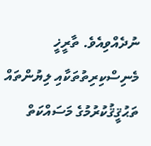ނުދެއްވިއެވެ. ތާރީޚީ މެނިސްކިރިތުތަކާއި ލިޔުންތައް ތަޙުޤީޤުކުރުމުގެ މަސައްކަތް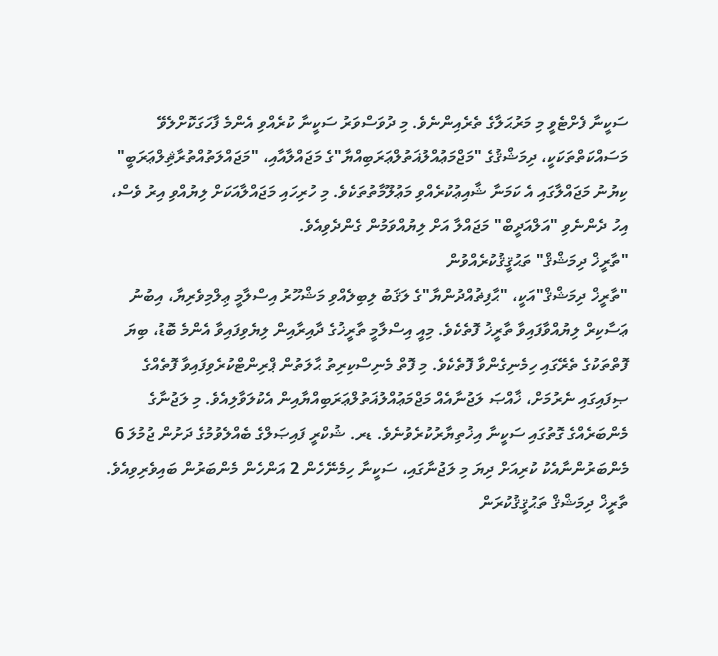ސަކީނާ ފެށްޓެވީ މި މަރުޙަލާގެ ތެރެއިންނެވެ. މި ދުވަސްވަރު ސަކީނާ ކުރެއްވި އެންމެ ފާހަގަކޮށްލެވޭ މަސައްކަތްތަކަކީ، ދިމަޝްޤުގެ "މަޖްމަޢުއްލުޣަތުލްޢަރަބިއްޔާ"ގެ މަޖައްލާއާއި، "މަޖައްލަތުއްތުރާޘިލްޢަރަބީ" ކިޔުނު މަޖައްލާގައި އެ ކަމަނާ ޝާއިޢުކުރެއްވި މަޢުލޫމާތުތަކެވެ. މި ހުރިހައި މަޖައްލާއަކަށް ލިޔުއްވި އިރު ވެސް، އިހު ދެންނެވި "އަލްއަދީބް" މަޖައްލާ އަށް ލިޔުއްވަމުން ގެންދެވިއެވެ.
"ތާރީޚް ދިމަޝްޤް" ތަޙުޤީޤުކުރެއްވުން
"ތާރީޚް ދިމަޝްޤް"އަކީ، "ޙާފިޡުއްދުންޔާ"ގެ ލަޤަބު ލިބިލެއްވި މަޝްހޫރު އިސްލާމީ ޢިލްމިވެރިޔާ، އިބުނު ޢަސާކިރް ލިޔުއްވާފައިވާ ތާރީޚު ފޮތެކެވެ. މިއީ އިސްލާމީ ތާރީޚުގެ ދާއިރާއިން ލިޔެވިފައިވާ އެންމެ ބޮޑު، ބިޔަ ފޮތްތަކުގެ ތެރޭގައި ހިމެނިގެންވާ ފޮތެކެވެ. މި ފޮތް މެނިސްކިރިތު ޙާލަތުން ޕްރިންޓްކުރެވިފައިވާ ފޮތެއްގެ ޞިފައިގައި ނެރުމަށް، ޚާއްޞަ ލަޖުނާއެއް މަޖްމަޢުއްލުޣަތުލްޢަރަބިއްޔާއިން އެކުލަވާލިއެވެ. މި ލަޖުނާގެ މެންބަރެއްގެ ގޮތުގައި ސަކީނާ އިޚުތިޔާރުކުރެވުނެވެ. ޑރ. ޝުކްރީ ފައިޞަލްގެ ބެއްލެވުމުގެ ދަށުން ޖުމުލަ 6 މެންބަރުންނާއެކު ކުރިއަށް ދިޔަ މި ލަޖުނާގައި، ސަކީނާ ހިމެނޭހެން 2 އަންހެން މެންބަރުން ބައިވެރިވިއެވެ.
ތާރީޚް ދިމަޝްޤް ތަޙުޤީޤުކުރަން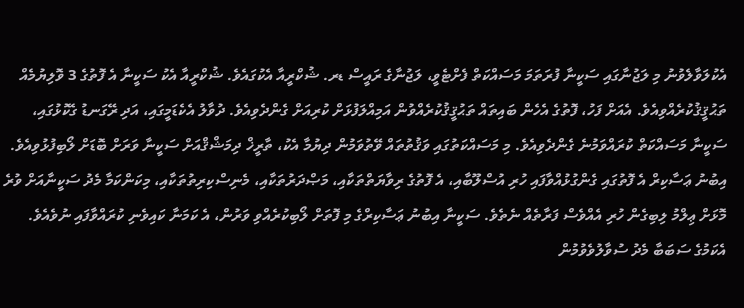އެކުލަވާލެވުނު މި ލަޖުނާގައި ސަކީނާ ފުރަތަމަ މަސައްކަތް ފެށްޓެވީ، ލަޖުނާގެ ރައީސް ޑރ. ޝުކްރީއާ އެކުގައެވެ. ޝުކްރީއާ އެކު ސަކީނާ އެ ފޮތުގެ 3 ވޮލިޔުމެއް ތަޙުޤީޤުކުރެއްވިއެވެ. އެއަށް ފަހު، ފޮތުގެ އެހެން ބައިތައް ތަޙުޤީޤުކުރެއްވުން އަމިއްލަފުޅަށް ކުރިއަށް ގެންދެވިއެވެ. ދުވާލު އެކެޑަމީގައި، އަދި ރޭގަނޑު ގެކޮޅުގައި، ސަކީނާ މަސައްކަތް ކުރައްވަމުނެ ގެންދެވިއެވެ. މި މަސައްކަތުގައި ވަޤުތުތައް ވޭތުވަމުން ދިޔުމާ އެކު، ތާރީޚް ދިމަޝްޤްއަށް ސަކީނާ ވަރަށް ބޮޑަށް ލޯބިފުޅުވިއެވެ. އިބުނު ޢަސާކިރް އެ ފޮތުގައި ގެންގުޅުއްވާފައި ހުރި އުސްލޫބާއި، އެ ފޮތުގެ ރިވާޔަތްތަކާއި، މަޞްދަރުތަކާއި، މެނިސްކިރިތުތަކާއި، މިކަންކަމާ މެދު ސަކީނާއަށް ވުރެ މޮޅަށް ޢިލްމު ލިބިގެން ހުރި އެއްވެސް ފަރާތެއް ނެތެވެ. ސަކީނާ އިބުނު ޢަސާކިރްގެ މި ފޮތަށް ލޯބިކުރެއްވި ވަރުން، އެ ކަމަނާ ކައިވެނި ކުރައްވާފައި ނުވެއެވެ. އެކަމުގެ ސަބަބާ މެދު ސުވާލުވެވުމުން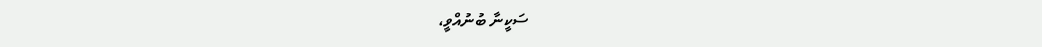ސަކީނާ ބުނުއްވީ،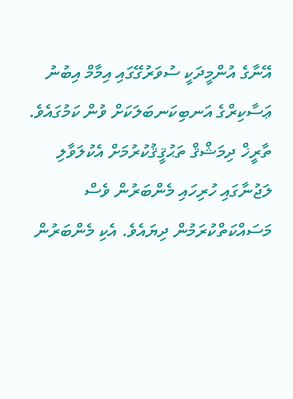އޭނާގެ އުންމީދަކީ ސުވަރުގޭގައި އިމާމް އިބުނު ޢަސާކިރްގެ އަނބިކަނބަލަކަށް ވުން ކަމުގައެވެ.
ތާރީޚް ދިމަޝްޤް ތަޙުޤީޤުކުރުމަށް އެކުލަވާލި ލަޖުނާގައި ހުރިހައި މެންބަރުން ވެސް މަސައްކަތްކުރަމުން ދިޔައެވެ. އެކި މެންބަރުން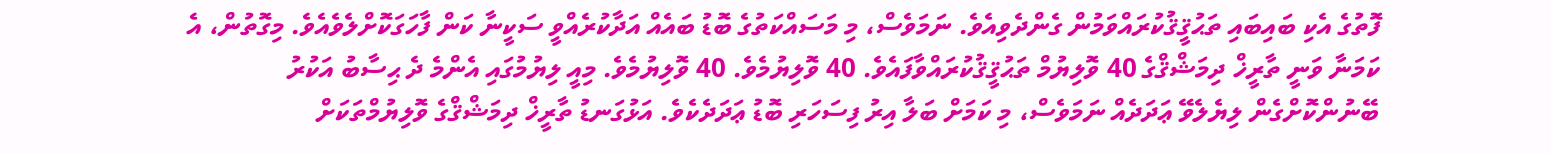ފޮތުގެ އެކި ބައިބައި ތަޙުޤީޤުކުރައްވަމުން ގެންދެވިއެވެ. ނަމަވެސް، މި މަސައްކަތުގެ ބޮޑު ބައެއް އަދާކުރެއްވީ ސަކީނާ ކަން ފާހަގަކޮށްލެވެއެވެ. މިގޮތުން، އެ ކަމަނާ ވަނީ ތާރީޚް ދިމަޝްޤްގެ 40 ވޮލިޔުމް ތަޙުޤީޤުކުރައްވާފައެވެ. 40 ވޮލިޔުމެވެ. 40 ވޮލިޔުމެވެ. މިއީ ލިޔުމުގައި އެންމެ ދެ ޙިސާބު އަކުރު ބޭނުންކޮށްގެން ލިޔެލެވޭ ޢަދަދެއް ނަމަވެސް، މި ކަމަށް ބަލާ އިރު ފިސަހަރި ބޮޑު ޢަދަދެކެވެ. އަޅުގަނޑު ތާރީޚް ދިމަޝްޤްގެ ވޮލިޔުމްތަކަށް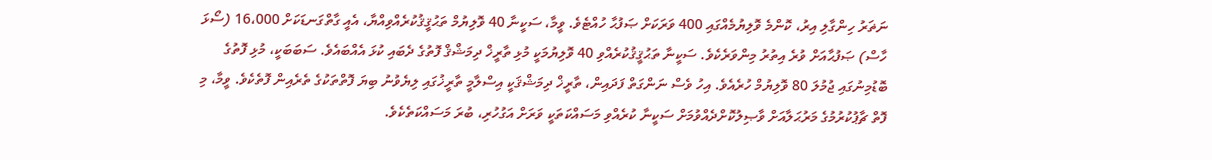ނަޡަރު ހިންގާލި އިރު، ކޮންމެ ވޮލިޔުމެއްގައި 400 ވަރަކަށް ޞަފުޙާ ހުއްޓެވެ. ވީމާ، ސަކީނާ 40 ވޮލިޔުމް ތަޙުޤީޤުކުރެއްވިއްޔާ، އެއީ ގާތްގަނޑަކަށް 16،000 (ސޯޅަ ހާސް) ޞަފުޙާއަށް ވުރެ އިތުރު މިންވަރެކެވެ. ސަކީނާ ތަޙުޤީޤުކުރެއްވި 40 ވޮލިޔުމަކީ މުޅި ތާރީޚް ދިމަޝްޤް ފޮތުގެ ދެބައި ކުޅަ އެއްބައެވެ. ސަބަބަކީ، މުޅި ފޮތުގެ ބޮޑުމިނުގައި ޖުމުލަ 80 ވޮލިޔުމް ހުރެއެވެ. އިހު ވެސް ނަންގަތް ފަދައިން، ތާރީޚް ދިމަޝްޤަކީ އިސްލާމީ ތާރީޚުގައި ލިޔެވުނު ބިޔަ ފޮތްތަކުގެ ތެރެއިން ފޮތެކެވެ. ވީމާ، މި ފޮތް ޗާޕުކުރުމުގެ މަރުޙަލާއަށް ވާޞިލުކޮށްދެއްވުމަށް ސަކީނާ ކުރެއްވި މަސައްކަތަކީ ވަރަށް އަގުހުރި، ބުރަ މަސައްކަތެކެވެ.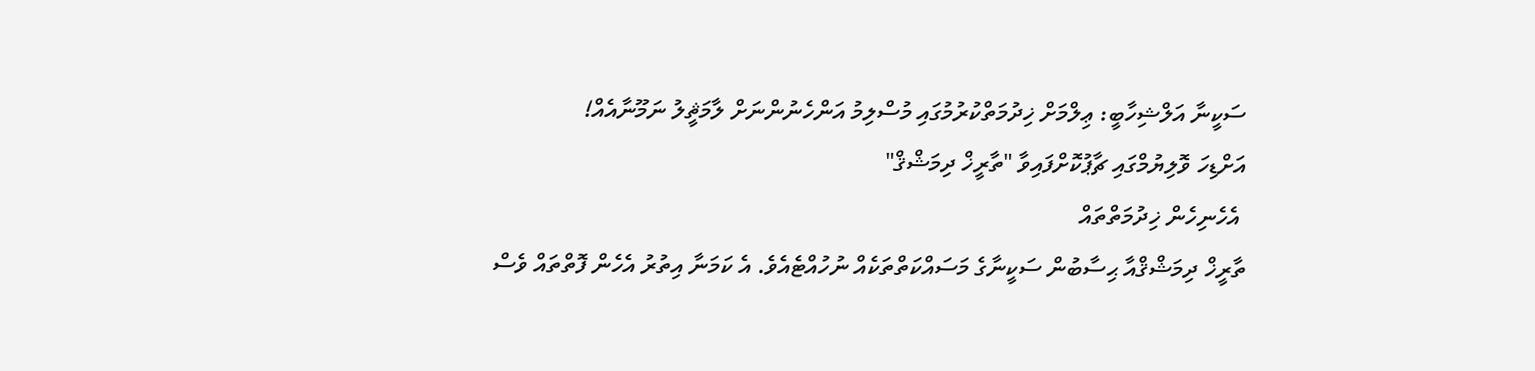ސަކީނާ އަލްޝިހާބީ: ޢިލްމަށް ޚިދުމަތްކުރުމުގައި މުސްލިމު އަންހެނުންނަށް ލާމަޘީލު ނަމޫނާއެއް!
އަށްޑިހަ ވޮލިޔުމްގައި ޗާޕުކޮށްފައިވާ "ތާރީޚް ދިމަޝްޤް"
 އެހެނިހެން ޚިދުމަތްތައް
ތާރީޚް ދިމަޝްޤްއާ ޙިސާބުން ސަކީނާގެ މަސައްކަތްތަކެއް ނުހުއްޓެއެވެ. އެ ކަމަނާ އިތުރު އެހެން ފޮތްތައް ވެސް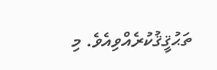ތަޙުޤީޤުކުރެއްވިއެވެ. މި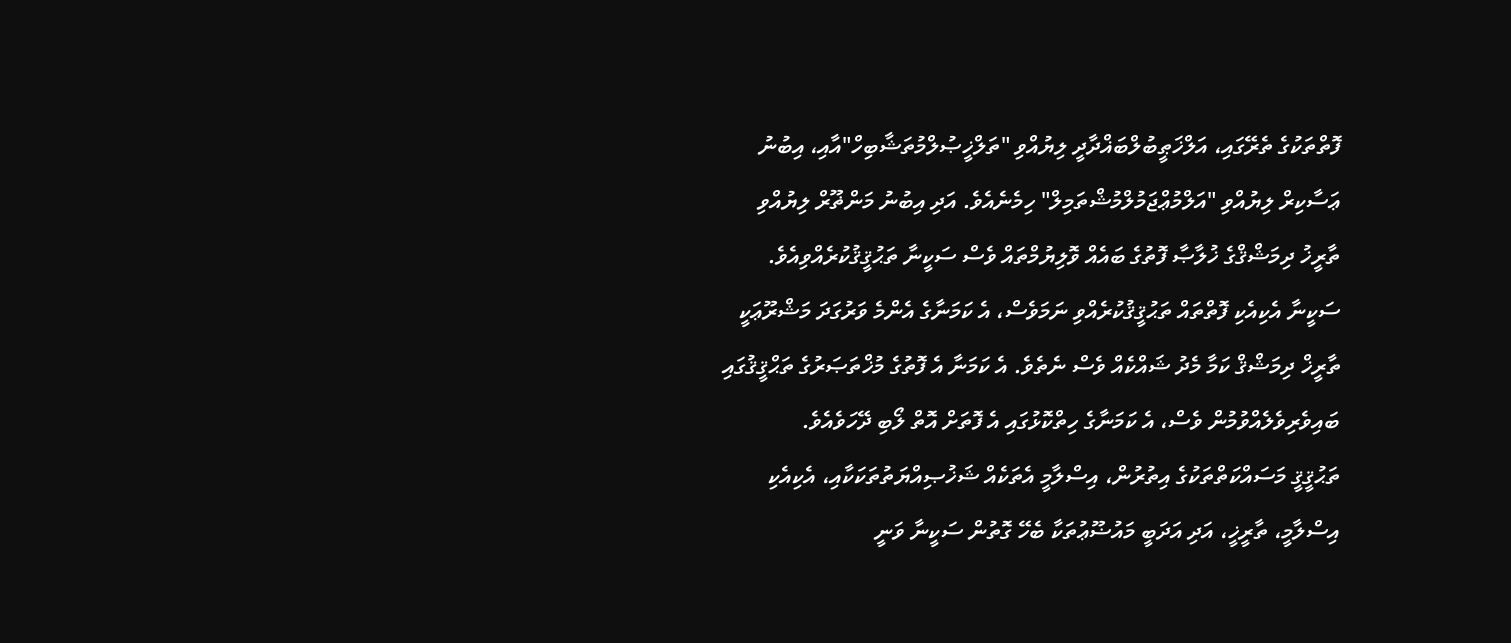ފޮތްތަކުގެ ތެރޭގައި، އަލްޚަޠީބުލްބަޣްދާދީ ލިޔުއްވި "ތަލްޚީޞުލްމުތަޝާބިހް"އާއި، އިބުނު ޢަސާކިރް ލިޔުއްވި "އަލްމުޢްޖަމުލްމުޝްތަމިލް" ހިމެނެއެވެ. އަދި އިބުނު މަންޡޫރް ލިޔުއްވި ތާރީޚު ދިމަޝްޤްގެ ޚުލާޞާ ފޮތުގެ ބައެއް ވޮލިޔުމްތައް ވެސް ސަކީނާ ތަޙުޤީޤުކުރެއްވިއެވެ. ސަކީނާ އެކިއެކި ފޮތްތައް ތަޙުޤީޤުކުރެއްވި ނަމަވެސް، އެ ކަމަނާގެ އެންމެ ވަރުގަދަ މަޝްރޫޢަކީ ތާރީޚް ދިމަޝްޤް ކަމާ މެދު ޝައްކެއް ވެސް ނެތެވެ. އެ ކަމަނާ އެ ފޮތުގެ މުޚްތަޞަރުގެ ތަޙްޤީޤުގައި ބައިވެރިވެލެއްވުމުން ވެސް، އެ ކަމަނާގެ ހިތްކޮޅުގައި އެ ފޮތަށް އޮތް ލޯބި ދޭހަވެއެވެ.
ތަޙުޤީޤީ މަސައްކަތްތަކުގެ އިތުރުން، އިސްލާމީ އެތަކެއް ޝަޚުޞިއްޔަތުތަކަކާއި، އެކިއެކި އިސްލާމީ، ތާރީޚީ، އަދި އަދަބީ މައުޟޫޢުތަކާ ބެހޭ ގޮތުން ސަކީނާ ވަނީ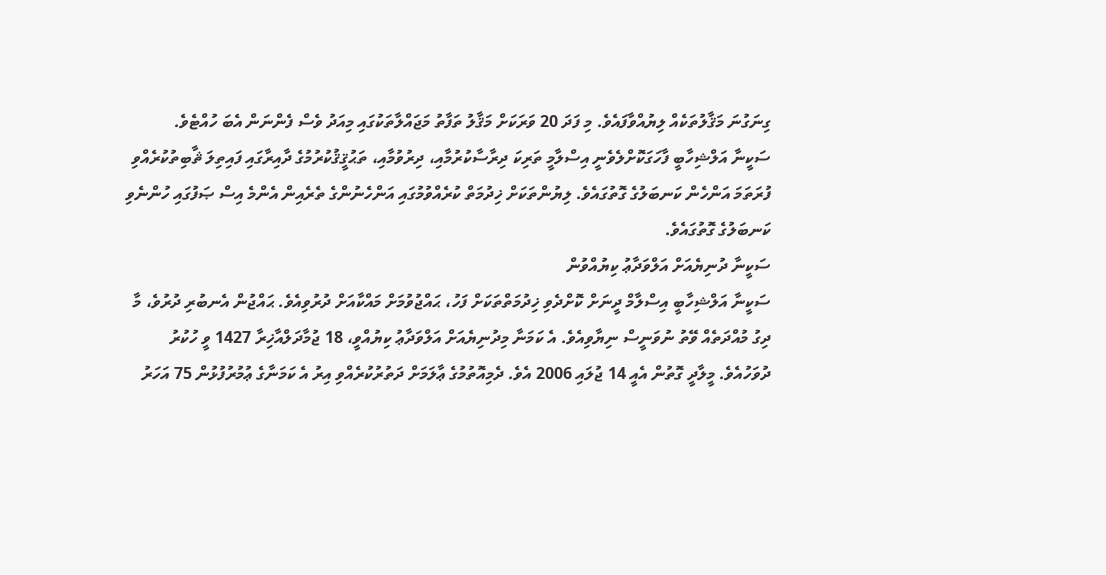ގިނަގުނަ މަޤާލުތަކެއް ލިޔުއްވާފައެވެ. މި ފަދަ 20 ވަރަކަށް މަޤާލު ތަފާތު މަޖައްލާތަކުގައި މިއަދު ވެސް ފެންނަން އެބަ ހުއްޓެވެ.
ސަކީނާ އަލްޝިހާބީ ފާހަގަކޮށްލެވެނީ އިސްލާމީ ތަރިކަ ދިރާސާކުރުމާއި، ދިރުވުމާއި، ތަޙުޤީޤުކުރުމުގެ ދާއިރާގައި ފައިތިލަ ޘާބިތުކުރެއްވި ފުރަތަމަ އަންހެން ކަނބަލުގެ ގޮތުގައެވެ. ލިޔުންތަކަށް ޚިދުމަތް ކުރެއްވުމުގައި އަންހެނުންގެ ތެރެއިން އެންމެ އިސް ޞަފުގައި ހުންނެވި ކަނބަލުގެ ގޮތުގައެވެ.
ސަކީނާ ދުނިޔެއަށް އަލްވަދާޢު ކިޔުއްވުން
ސަކީނާ އަލްޝިހާބީ އިސްލާމް ދީނަށް ކޮށްދެވި ޚިދުމަތްތަކަށް ފަހު، ޙައްޖުވުމަށް މައްކާއަށް ދުރުވިއެވެ. ޙައްޖުން އެނބުރި ދުރުވެ، މާ ދިގު މުއްދަތެއް ވޭތު ނުވަނީސް ނިޔާވިއެވެ. އެ ކަމަނާ މިދުނިޔެއަށް އަލްވަދާޢު ކިޔުއްވީ، 18 ޖުމާދަލްއާޚިރާ 1427 ވީ ހުކުރު ދުވަހުއެވެ. މީލާދީ ގޮތުން އެއީ 14 ޖުލައި 2006 އެވެ. ދެމިއޮތުމުގެ ޢާލަމަށް ދަތުރުކުރެއްވި އިރު އެ ކަމަނާގެ ޢުމުރުފުޅުން 75 އަހަރު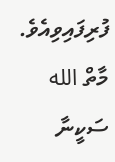ފުރިފައިވިއެވެ. މާތް الله ސަކީނާ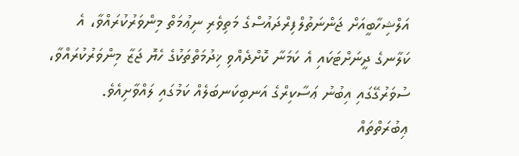އަލްޝިހާބީއަށް ޖަންނަތުލްފިރްދައުސްގެ މަތިވެރި ނިޢުމަތް މިންވަރުކުރައްވާ، އެ ކަލާނގެ ދީނަށްޓަކައި އެ ކަމަނާ ކޮށްދެއްވި ޚިދުމަތްތަކުގެ ހެޔޮ ޖަޒާ މިންވަރުކުރައްވާ، ސުވަރުގޭގައި އިބުނު ޢަސާކިރްގެ އަނބިކަނބަލެއް ކަމުގައި ލައްވާށިއެވެ.
ޢިބުރަތްތައް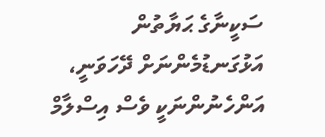ސަކީނާގެ ޙަޔާތުން އަޅުގަނޑުމެންނަށް ދޭހަވަނީ، އަންހެނުންނަކީ ވެސް އިސްލާމް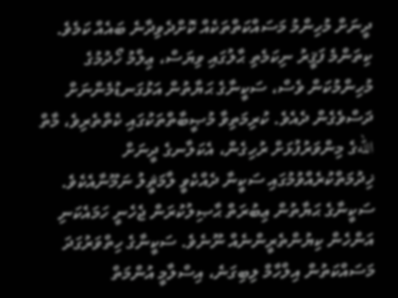ދީނަށް މުހިންމު މަސައްކަތްތަކެއް ކޮށްދެވިދާނެ ބައެއް ކަމެވެ. ކިތަންމެ ފަޤީރު ނިކަމެތި ޙާލުގައި ވިޔަސް، ޢިލްމު ހޯދުމުގެ މުހިންމުކަން ވެސް، ސަކީނާގެ ޙަޔާތުން އަޅުގަނޑުމެންނަށް ދަސްވެގެން ދެއެވެ. ކުރިމަތިވާ މުޞީބާތްތަކުގައި ކެތްތެރިވެ، މާތް اللهގެ މިންވަރުފުޅަށް ރުހިގެން، އެކަލާނގެ ދީނަށް ޚިދުމަތްކުރެއްވުމުގައި ސަކީނާ ދެއްކެވީ ލާމަޘީލު ނަމޫނާއެކެވެ. ސަކީނާގެ ޙަޔާތުން ޢިބުރަތް ޙާޞިލުކުރަން ޖެހެނީ ހަމައެކަނި އަންހެން ކިޔުންތެރީންނެއް ނޫނެވެ. ސަކީނާގެ ހިތްވަރުގަދަ މަސައްކަތުން އިލްހާމް ލިބިގަނެ، އިސްލާމީ އުންމަތް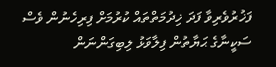ފަޚުރުވެރިވާ ފަދަ ޚިދުމަތްތައް ކުރުމަށް ފިރިހެނުން ވެސް ސަކީނާގެ ޙަޔާތުން ފިލާވަޅު ލިބިގަންނަން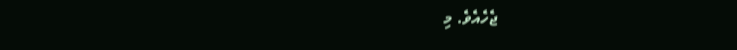ޖެހެއެވެ. މި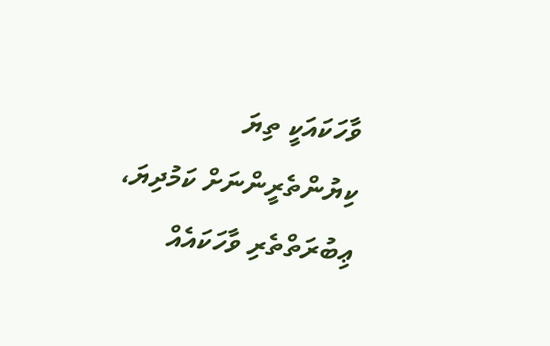ވާހަކައަކީ ތިޔަ ކިޔުންތެރީންނަށް ކަމުދިޔަ، ޢިބުރަތްތެރި ވާހަކައެއް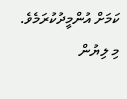ކަމަށް އުންމީދުކުރަމެވެ.
މި ލިޔުން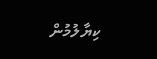ކިޔާލުމުން